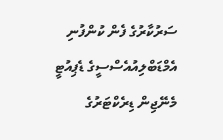ސަރުކާރުގެ ފެން ކުންފުނި އެމްޑަބްލިއުއެސްސީގެ ޑެޕިއުޓީ މެނޭޖިން ޑިރެކްޓަރުގެ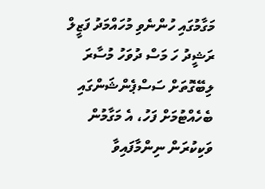މަގާމުގައި ހުންނެވި މުހައްމަދު ފަޒީލް ރަޝީދު ހަ މަސް ދުވަހު މުސާރަ ލިބޭގޮތަށް ސަސްޕެންޝަންގައި ބެހެއްޓުމަށް ފަހު، އެ މަގާމުން ވަކިކުރަން ނިންމާފައިވާ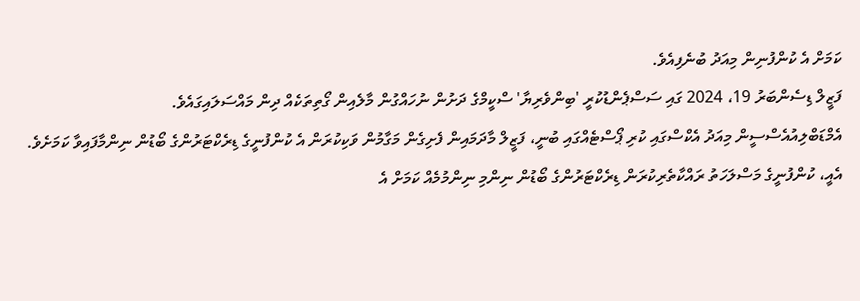ކަމަށް އެ ކުންފުނިން މިއަދު ބުނެފިއެވެ.
ފަޒީލް ޑިސެންބަރު 19، 2024 ގައި ސަސްޕެންޑުކުރީ 'ބިންވެރިޔާ' ސްކީމްގެ ދަށުން ނުހައްގުން މާލެއިން ގޯތިތަކެއް ދިން މައްސަލައިގައެވެ.
އެމްޑަބްލިއުއެސްސީން މިއަދު އެކްސްގައި ކުރި ޕޯސްޓެއްގައި ބުނީ، ފަޒީލް މާދަމައިން ފެށިގެން މަގާމުން ވަކިކުރަން އެ ކުންފުނީގެ ޑިރެކްޓަރުންގެ ބޯޑުން ނިންމާފައިވާ ކަމަށެވެ. އެއީ، ކުންފުނީގެ މަސްލަހަތު ރައްކާތެރިކުރަން ޑިރެކްޓަރުންގެ ބޯޑުން ނިންމި ނިންމުމެއް ކަމަށް އެ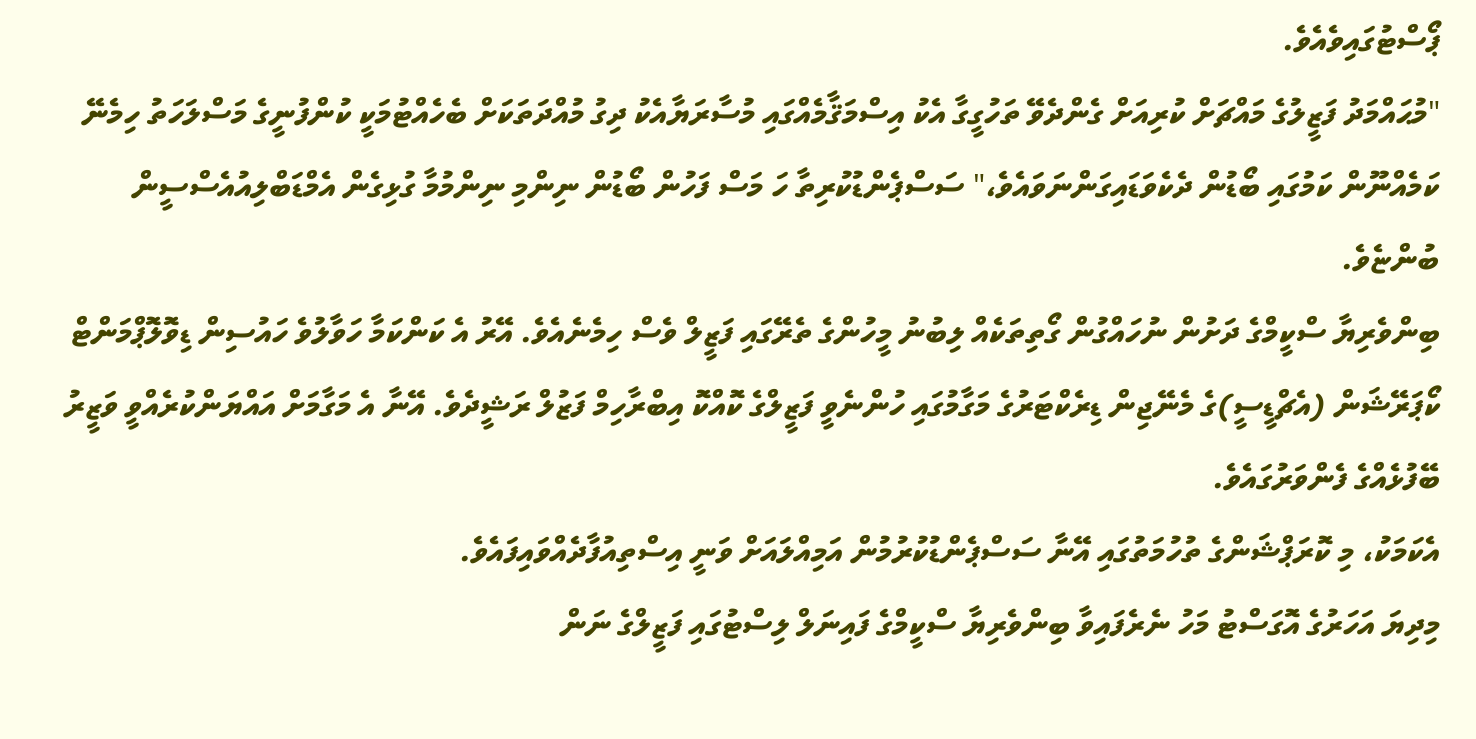ޕޯސްޓުގައިވެއެވެ.
"މުޙައްމަދު ފަޒީލުގެ މައްޗަށް ކުރިއަށް ގެންދެވޭ ތަހުގީގާ އެކު އިސްމަޤާމެއްގައި މުސާރަޔާއެކު ދިގު މުއްދަތަކަށް ބެހެއްޓުމަކީ ކުންފުނީގެ މަސްލަހަތު ހިމެނޭ ކަމެއްނޫން ކަމުގައި ބޯޑުން ދެކެވަޑައިގަންނަވައެވެ،" ސަސްޕެންޑުކުރިތާ ހަ މަސް ފަހުން ބޯޑުން ނިންމި ނިންމުމާ ގުޅިގެން އެމްޑަބްލިއުއެސްސީން ބުންޏެވެ.
ބިންވެރިޔާ ސްކީމްގެ ދަށުން ނުހައްގުން ގޯތިތަކެއް ލިބުނު މީހުންގެ ތެރޭގައި ފަޒީލް ވެސް ހިމެނެއެވެ. އޭރު އެ ކަންކަމާ ހަވާލުވެ ހައުސިން ޑިވޮލޮޕްމަންޓް ކޯޕަރޭޝަން (އެޗްޑީސީ)ގެ މެނޭޖިން ޑިރެކްޓަރުގެ މަގާމުގައި ހުންނެވީ ފަޒީލްގެ ކޮއްކޮ އިބްރާހިމް ފަޒުލް ރަޝީދެވެ. އޭނާ އެ މަގާމަށް އައްޔަންކުރެއްވީ ވަޒީރު ބޭފުޅެއްގެ ފެންވަރުގައެވެ.
އެކަމަކު، މި ކޮރަޕްޝަންގެ ތުހުމަތުގައި އޭނާ ސަސްޕެންޑުކުރުމުން އަމިއްލައަށް ވަނީ އިސްތިއުފާދެއްވައިފައެވެ.
މިދިޔަ އަހަރުގެ އޮގަސްޓު މަހު ނެރެފައިވާ ބިންވެރިޔާ ސްކީމްގެ ފައިނަލް ލިސްޓުގައި ފަޒީލްގެ ނަން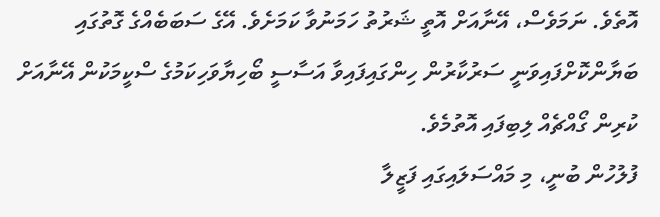އޮތެވެ. ނަމަވެސް، އޭނާއަށް އޮތީ ޝަރުތު ހަމަނުވާ ކަމަށެވެ. އޭގެ ސަބަބެއްގެ ގޮތުގައި ބަޔާންކޮށްފައިވަނީ ސަރުކާރުން ހިންގައިފައިވާ އަސާސީ ބޯހިޔާވަހިކަމުގެ ސްކީމަކުން އޭނާއަށް ކުރިން ގޯއްޗެއް ލިބިފައި އޮތުމެވެ.
ފުލުހުން ބުނީ، މި މައްސަލައިގައި ފަޒީލާ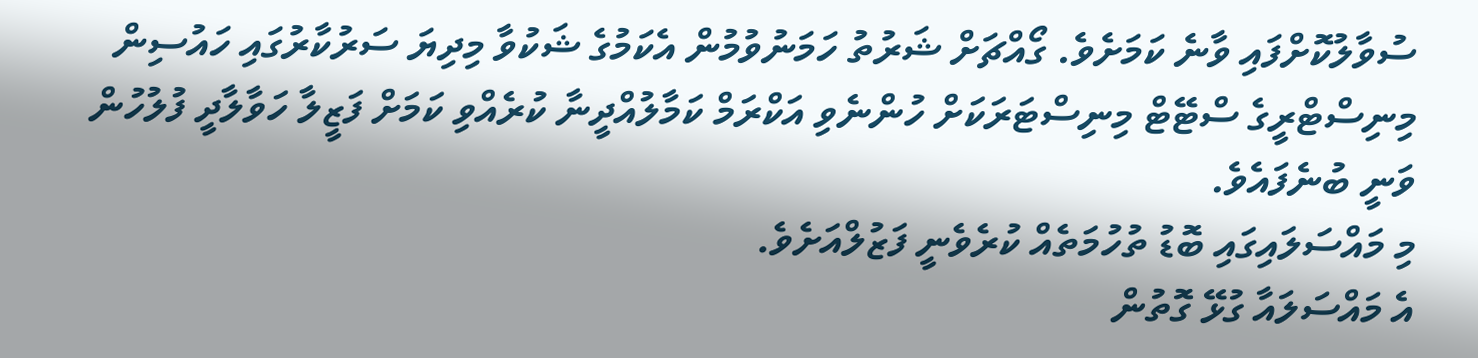ސުވާލުކޮށްފައި ވާނެ ކަމަށެވެ. ގޯއްޗަށް ޝަރުތު ހަމަނުވުމުން އެކަމުގެ ޝަކުވާ މިދިޔަ ސަރުކާރުގައި ހައުސިން މިނިސްޓްރީގެ ސްޓޭޓް މިނިސްޓަރަކަށް ހުންނެވި އަކްރަމް ކަމާލުއްދީނާ ކުރެއްވި ކަމަށް ފަޒީލާ ހަވާލާދީ ފުލުހުން ވަނީ ބުނެފައެވެ.
މި މައްސަލައިގައި ބޮޑު ތުހުމަތެއް ކުރެވެނީ ފަޒުލްއަށެވެ.
އެ މައްސަލައާ ގުޅޭ ގޮތުން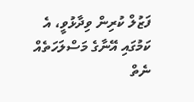ފަޒުލް ކުރިން ވިދާޅުވީ، އެ ކަމުގައި އޭނާގެ މަސްލަހަތެއް ނެތް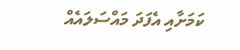ކަމަށާއި އެފަދަ މައްސަލައެއް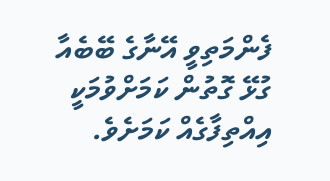ފެންމަތިވީ އޭނާގެ ބޭބެއާ ގުޅޭ ގޮތުން ކަމަށްވުމަކީ އިއްތިފާގެއް ކަމަށެވެ.